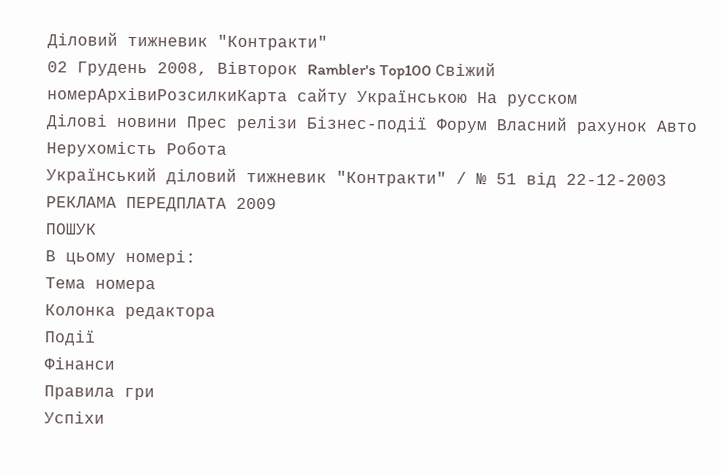Дiловий тижневик "Контракти"
02 Грудень 2008, Вівторок Rambler's Top100 Свiжий номерАрхiвиРозсилкиКарта сайту Українською На русском
Ділові новини Прес релізи Бізнес-події Форум Власний рахунок Авто Нерухомість Робота
Український дiловий тижневик "Контракти" / № 51 вiд 22-12-2003 РЕКЛАМА ПЕРЕДПЛАТА 2009
ПОШУК
В цьому номерi:
Тема номера
Колонка редактора
Події
Фінанси
Правила гри
Успіхи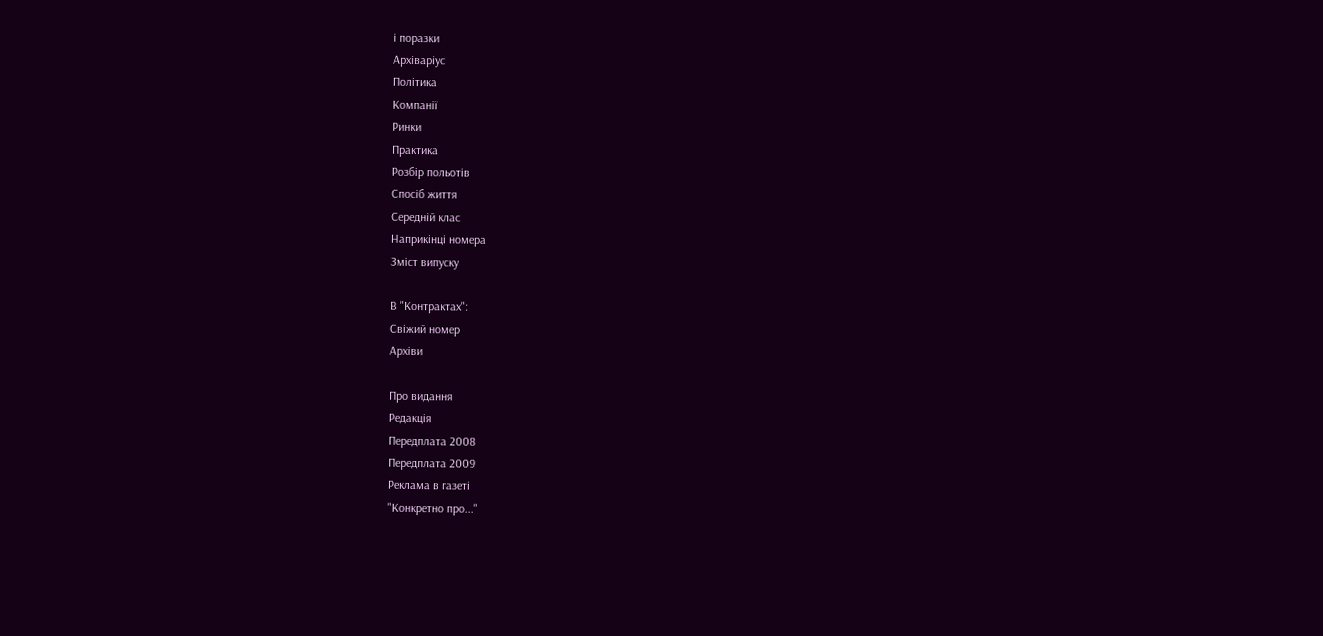і поразки
Архіваріус
Політика
Компанії
Ринки
Практика
Розбір польотів
Спосіб життя
Середній клас
Наприкінці номера
Змiст випуску

В "Контрактах":
Свiжий номер
Архiви

Про видання
Редакцiя
Передплата 2008
Передплата 2009
Реклама в газетi
"Конкретно про..."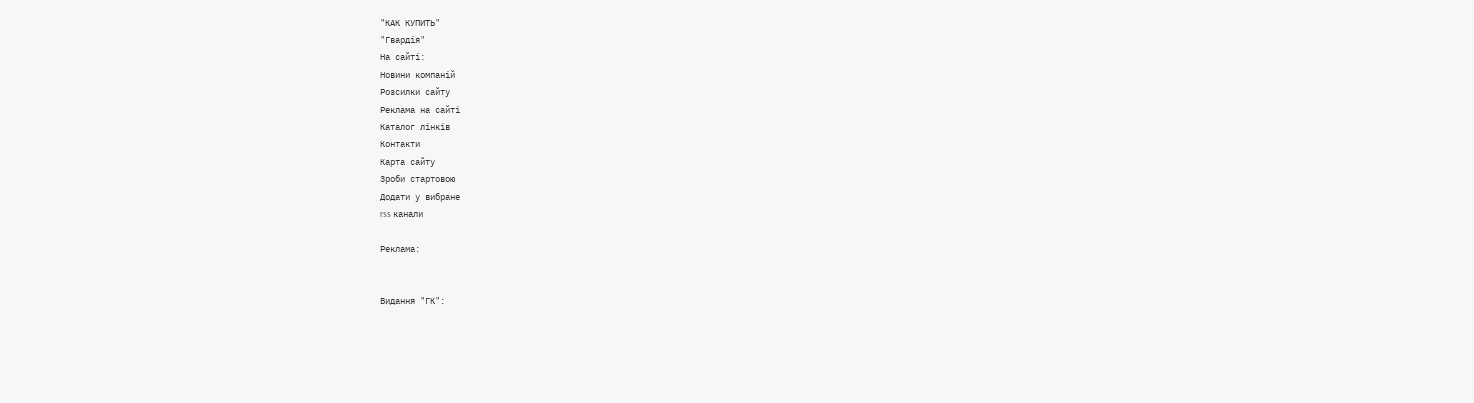"КАК КУПИТЬ"
"Гвардiя"
На сайтi:
Новини компаній
Розсилки сайту
Реклама на сайтi
Каталог лiнкiв
Контакти
Карта сайту
Зроби cтартовою
Додати у вибране
rss канали

Реклама:


Видання "ГК":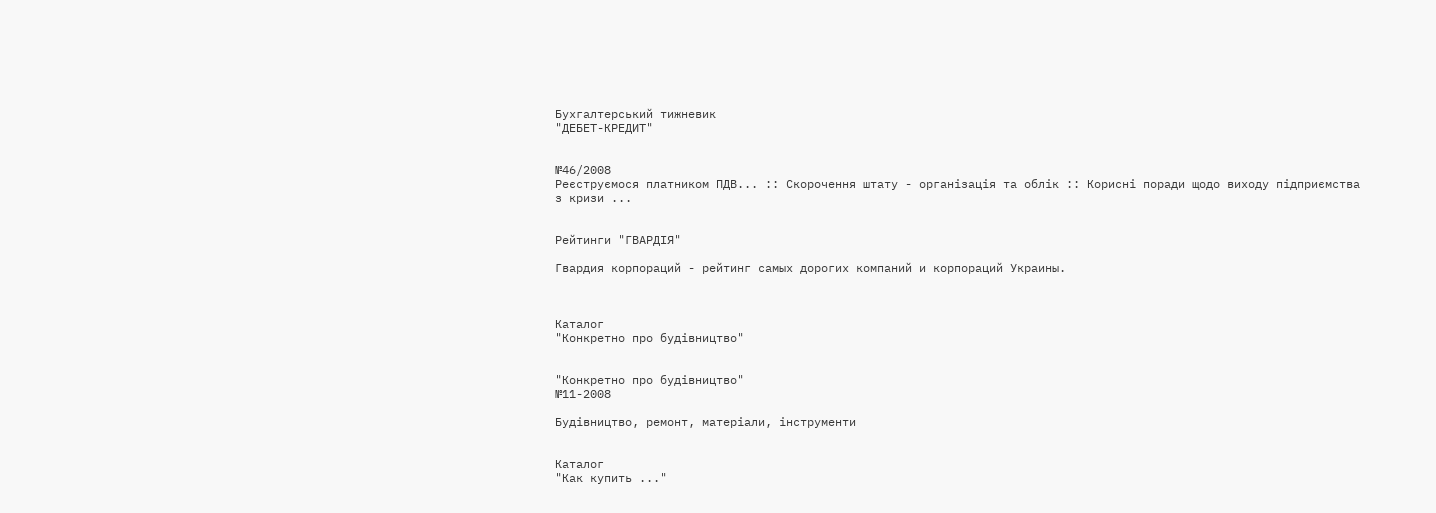Бухгалтерський тижневик
"ДЕБЕТ-КРЕДИТ"


№46/2008
Реєструємося платником ПДВ... :: Скорочення штату - організація та облік :: Корисні поради щодо виходу підприємства з кризи ...


Рейтинги "ГВАРДІЯ"

Гвардия корпораций - рейтинг самых дорогих компаний и корпораций Украины.



Каталог
"Конкретно про будівництво"


"Конкретно про будівництво"
№11-2008

Будівництво, ремонт, матеріали, інструменти


Каталог
"Как купить ..."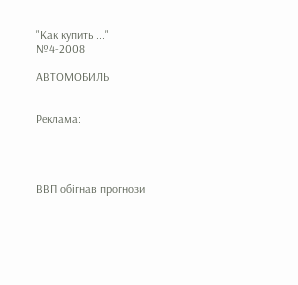"Как купить ..."
№4-2008

АВТОМОБИЛЬ


Реклама:




ВВП обігнав прогнози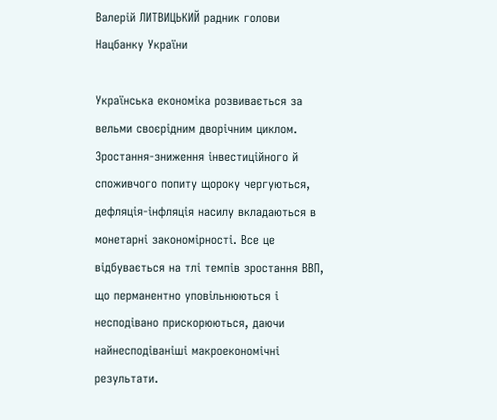Валерій ЛИТВИЦЬКИЙ радник голови Нацбанку України

Українська економіка розвивається за вельми своєрідним дворічним циклом. Зростання-зниження інвестиційного й споживчого попиту щороку чергуються, дефляція-інфляція насилу вкладаються в монетарні закономірності. Все це відбувається на тлі темпів зростання ВВП, що перманентно уповільнюються і несподівано прискорюються, даючи найнесподіваніші макроекономічні результати.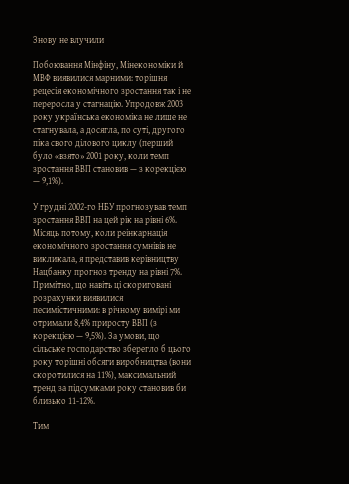Знову не влучили

Побоювання Мінфіну, Мінекономіки й МВФ виявилися марними: торішня рецесія економічного зростання так і не переросла у стагнацію. Упродовж 2003 року українська економіка не лише не стагнувала, а досягла, по суті, другого піка свого ділового циклу (перший було «взято» 2001 року, коли темп зростання ВВП становив — з корекцією — 9,1%).

У грудні 2002-го НБУ прогнозував темп зростання ВВП на цей рік на рівні 6%. Місяць потому, коли реінкарнація економічного зростання сумнівів не викликала, я представив керівництву Нацбанку прогноз тренду на рівні 7%. Примітно, що навіть ці скориговані розрахунки виявилися песимістичними: в річному вимірі ми отримали 8,4% приросту ВВП (з корекцією — 9,5%). За умови, що сільське господарство зберегло б цього року торішні обсяги виробництва (вони скоротилися на 11%), максимальний тренд за підсумками року становив би близько 11-12%.

Тим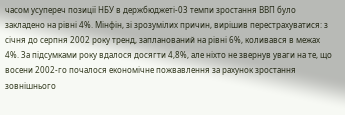часом усупереч позиції НБУ в держбюджеті-03 темпи зростання ВВП було закладено на рівні 4%. Мінфін, зі зрозумілих причин, вирішив перестрахуватися: з січня до серпня 2002 року тренд, запланований на рівні 6%, коливався в межах 4%. За підсумками року вдалося досягти 4,8%, але ніхто не звернув уваги на те, що восени 2002-го почалося економічне пожвавлення за рахунок зростання зовнішнього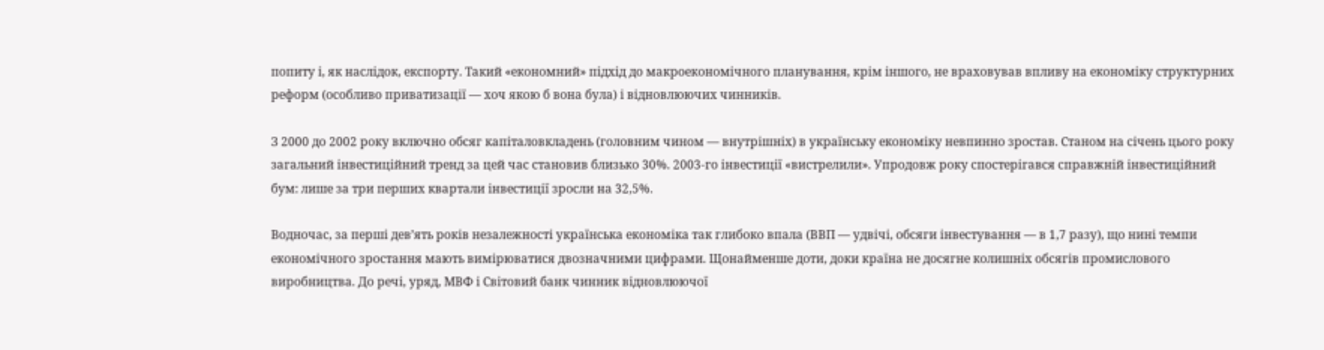попиту і, як наслідок, експорту. Такий «економний» підхід до макроекономічного планування, крім іншого, не враховував впливу на економіку структурних реформ (особливо приватизації — хоч якою б вона була) і відновлюючих чинників.

З 2000 до 2002 року включно обсяг капіталовкладень (головним чином — внутрішніх) в українську економіку невпинно зростав. Станом на січень цього року загальний інвестиційний тренд за цей час становив близько 30%. 2003-го інвестиції «вистрелили». Упродовж року спостерігався справжній інвестиційний бум: лише за три перших квартали інвестиції зросли на 32,5%.

Водночас, за перші дев’ять років незалежності українська економіка так глибоко впала (ВВП — удвічі, обсяги інвестування — в 1,7 разу), що нині темпи економічного зростання мають вимірюватися двозначними цифрами. Щонайменше доти, доки країна не досягне колишніх обсягів промислового виробництва. До речі, уряд, МВФ і Світовий банк чинник відновлюючої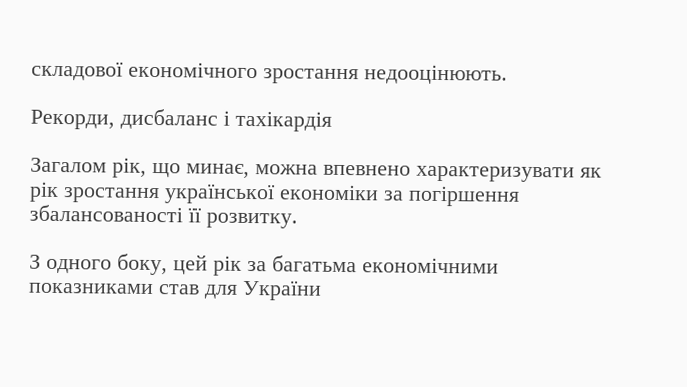складової економічного зростання недооцінюють.

Рекорди, дисбаланс і тахікардія

Загалом рік, що минає, можна впевнено характеризувати як рік зростання української економіки за погіршення збалансованості її розвитку.

З одного боку, цей рік за багатьма економічними показниками став для України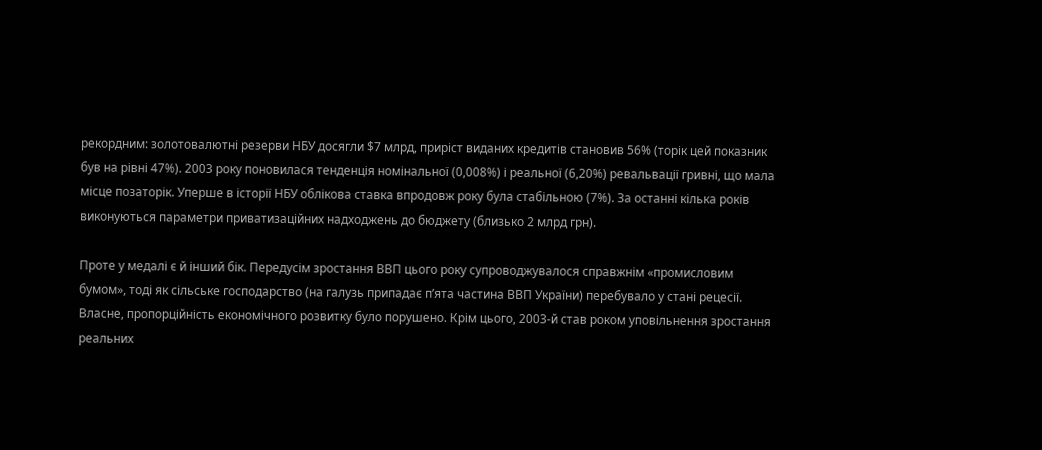рекордним: золотовалютні резерви НБУ досягли $7 млрд, приріст виданих кредитів становив 56% (торік цей показник був на рівні 47%). 2003 року поновилася тенденція номінальної (0,008%) і реальної (6,20%) ревальвації гривні, що мала місце позаторік. Уперше в історії НБУ облікова ставка впродовж року була стабільною (7%). За останні кілька років виконуються параметри приватизаційних надходжень до бюджету (близько 2 млрд грн).

Проте у медалі є й інший бік. Передусім зростання ВВП цього року супроводжувалося справжнім «промисловим бумом», тоді як сільське господарство (на галузь припадає п’ята частина ВВП України) перебувало у стані рецесії. Власне, пропорційність економічного розвитку було порушено. Крім цього, 2003-й став роком уповільнення зростання реальних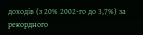доходів (з 20% 2002-го до 3,7%) за рекордного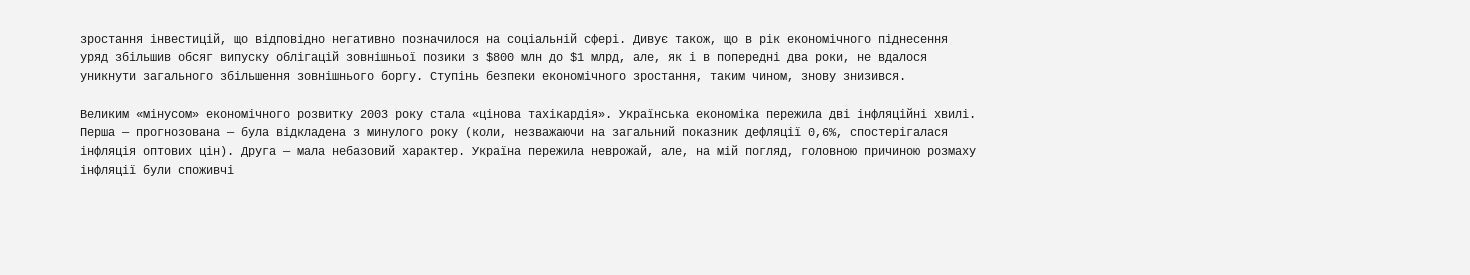зростання інвестицій, що відповідно негативно позначилося на соціальній сфері. Дивує також, що в рік економічного піднесення уряд збільшив обсяг випуску облігацій зовнішньої позики з $800 млн до $1 млрд, але, як і в попередні два роки, не вдалося уникнути загального збільшення зовнішнього боргу. Ступінь безпеки економічного зростання, таким чином, знову знизився.

Великим «мінусом» економічного розвитку 2003 року стала «цінова тахікардія». Українська економіка пережила дві інфляційні хвилі. Перша — прогнозована — була відкладена з минулого року (коли, незважаючи на загальний показник дефляції 0,6%, спостерігалася інфляція оптових цін). Друга — мала небазовий характер. Україна пережила неврожай, але, на мій погляд, головною причиною розмаху інфляції були споживчі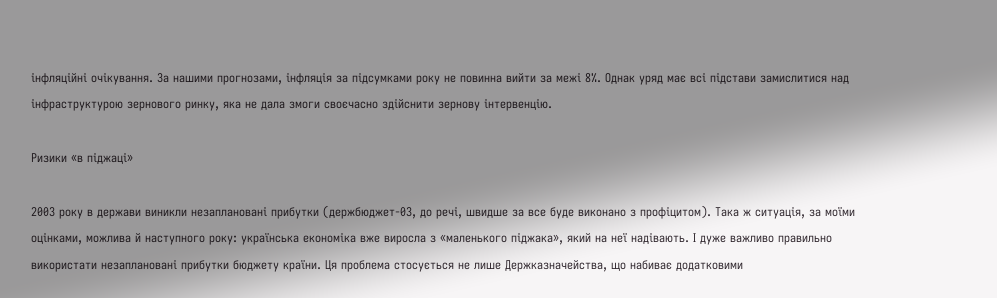інфляційні очікування. За нашими прогнозами, інфляція за підсумками року не повинна вийти за межі 8%. Однак уряд має всі підстави замислитися над інфраструктурою зернового ринку, яка не дала змоги своєчасно здійснити зернову інтервенцію.

Ризики «в піджаці»

2003 року в держави виникли незаплановані прибутки (держбюджет-03, до речі, швидше за все буде виконано з профіцитом). Така ж ситуація, за моїми оцінками, можлива й наступного року: українська економіка вже виросла з «маленького піджака», який на неї надівають. І дуже важливо правильно використати незаплановані прибутки бюджету країни. Ця проблема стосується не лише Держказначейства, що набиває додатковими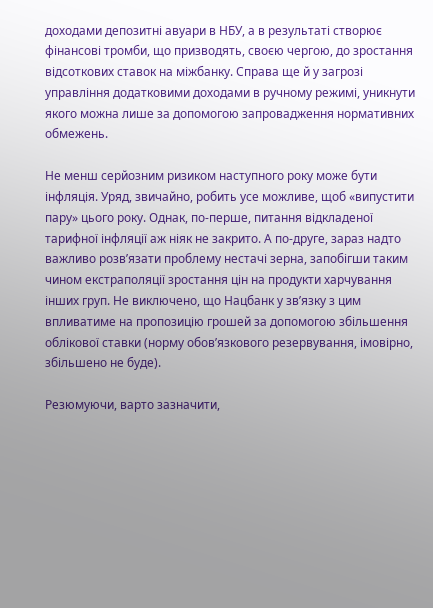доходами депозитні авуари в НБУ, а в результаті створює фінансові тромби, що призводять, своєю чергою, до зростання відсоткових ставок на міжбанку. Справа ще й у загрозі управління додатковими доходами в ручному режимі, уникнути якого можна лише за допомогою запровадження нормативних обмежень.

Не менш серйозним ризиком наступного року може бути інфляція. Уряд, звичайно, робить усе можливе, щоб «випустити пару» цього року. Однак, по-перше, питання відкладеної тарифної інфляції аж ніяк не закрито. А по-друге, зараз надто важливо розв’язати проблему нестачі зерна, запобігши таким чином екстраполяції зростання цін на продукти харчування інших груп. Не виключено, що Нацбанк у зв’язку з цим впливатиме на пропозицію грошей за допомогою збільшення облікової ставки (норму обов’язкового резервування, імовірно, збільшено не буде).

Резюмуючи, варто зазначити,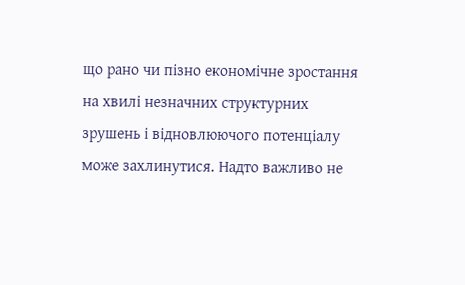що рано чи пізно економічне зростання на хвилі незначних структурних зрушень і відновлюючого потенціалу може захлинутися. Надто важливо не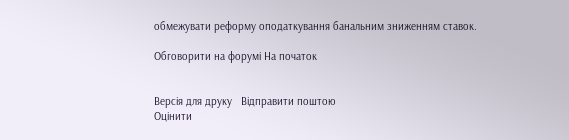обмежувати реформу оподаткування банальним зниженням ставок.

Обговорити на форумi На початок


Версія для друку   Відправити поштою
Оцiнити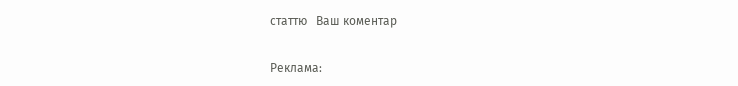статтю   Ваш коментар

Реклама: